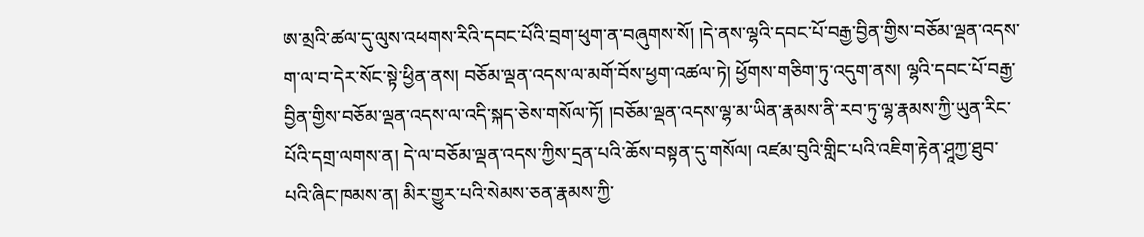ཨ་མྲའི་ཚལ་དུ་ལུས་འཕགས་རིའི་དབང་པོའི་བྲག་ཕུག་ན་བཞུགས་སོ། །དེ་ནས་ལྷའི་དབང་པོ་བརྒྱ་བྱིན་གྱིས་བཅོམ་ལྡན་འདས་ག་ལ་བ་དེར་སོང་སྟེ་ཕྱིན་ནས། བཅོམ་ལྡན་འདས་ལ་མགོ་བོས་ཕྱག་འཚལ་ཏེ། ཕྱོགས་གཅིག་ཏུ་འདུག་ནས། ལྷའི་དབང་པོ་བརྒྱ་བྱིན་གྱིས་བཅོམ་ལྡན་འདས་ལ་འདི་སྐད་ཅེས་གསོལ་ཏོ། །བཅོམ་ལྡན་འདས་ལྷ་མ་ཡིན་རྣམས་ནི་རབ་ཏུ་ལྷ་རྣམས་ཀྱི་ཡུན་རིང་པོའི་དགྲ་ལགས་ན། དེ་ལ་བཅོམ་ལྡན་འདས་ཀྱིས་དྲན་པའི་ཆོས་བསྟན་དུ་གསོལ། འཛམ་བུའི་གླིང་པའི་འཇིག་རྟེན་ཤཱཀྱ་ཐུབ་པའི་ཞིང་ཁམས་ན། མིར་གྱུར་པའི་སེམས་ཅན་རྣམས་ཀྱི་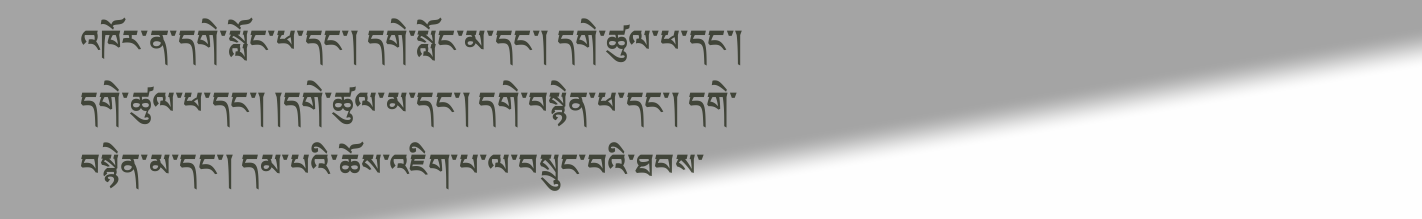འཁོར་ན་དགེ་སློང་ཕ་དང་། དགེ་སློང་མ་དང་། དགེ་ཚུལ་ཕ་དང་། དགེ་ཚུལ་ཕ་དང་། །དགེ་ཚུལ་མ་དང་། དགེ་བསྙེན་ཕ་དང་། དགེ་བསྙེན་མ་དང་། དམ་པའི་ཆོས་འཇིག་པ་ལ་བསྲུང་བའི་ཐབས་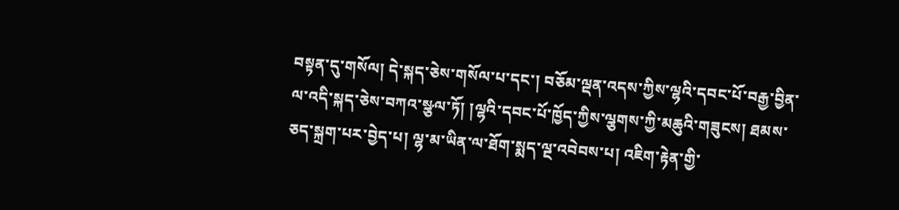བསྟན་དུ་གསོལ། དེ་སྐད་ཅེས་གསོལ་པ་དང་། བཅོམ་ལྡན་འདས་ཀྱིས་ལྷའི་དབང་པོ་བརྒྱ་བྱིན་ལ་འདི་སྐད་ཅེས་བཀའ་སྩལ་ཏོ། །ལྷའི་དབང་པོ་ཁྱོད་ཀྱིས་ལྕགས་ཀྱི་མཆུའི་གཟུངས། ཐམས་ཅད་སྐྲག་པར་བྱེད་པ། ལྷ་མ་ཡིན་ལ་ཐོག་སྨད་ལྔ་འབེབས་པ། འཇིག་རྟེན་གྱི་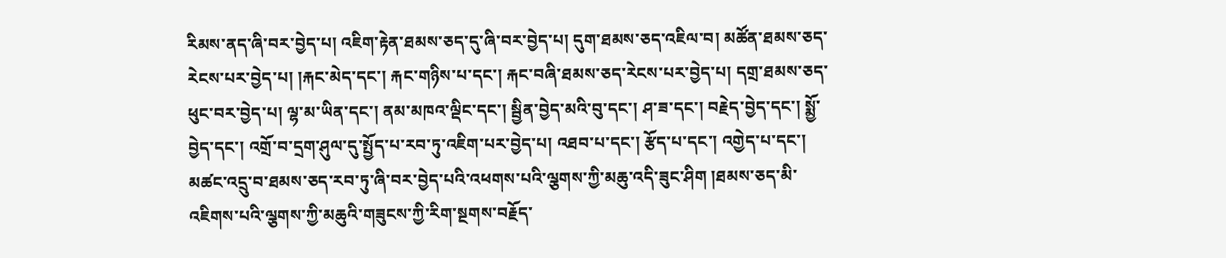རིམས་ནད་ཞི་བར་བྱེད་པ། འཇིག་རྟེན་ཐམས་ཅད་དུ་ཞི་བར་བྱེད་པ། དུག་ཐམས་ཅད་འཇིལ་བ། མཚོན་ཐམས་ཅད་རེངས་པར་བྱེད་པ། །རྐང་མེད་དང་། རྐང་གཉིས་པ་དང་། རྐང་བཞི་ཐམས་ཅད་རེངས་པར་བྱེད་པ། དགྲ་ཐམས་ཅད་ཕུང་བར་བྱེད་པ། ལྷ་མ་ཡིན་དང་། ནམ་མཁའ་ལྡིང་དང་། སྦྱིན་བྱེད་མའི་བུ་དང་། ཤ་ཟ་དང་། བརྗེད་བྱེད་དང་། སྨྱོ་བྱེད་དང་། འགྲོ་བ་དྲག་ཤུལ་དུ་སྤྱོད་པ་རབ་ཏུ་འཇིག་པར་བྱེད་པ། འཐབ་པ་དང་། རྩོད་པ་དང་། འགྱེད་པ་དང་། མཚང་འདྲུ་བ་ཐམས་ཅད་རབ་ཏུ་ཞི་བར་བྱེད་པའི་འཕགས་པའི་ལྕགས་ཀྱི་མཆུ་འདི་ཟུང་ཤིག །ཐམས་ཅད་མི་འཇིགས་པའི་ལྕགས་ཀྱི་མཆུའི་གཟུངས་ཀྱི་རིག་སྔགས་བརྗོད་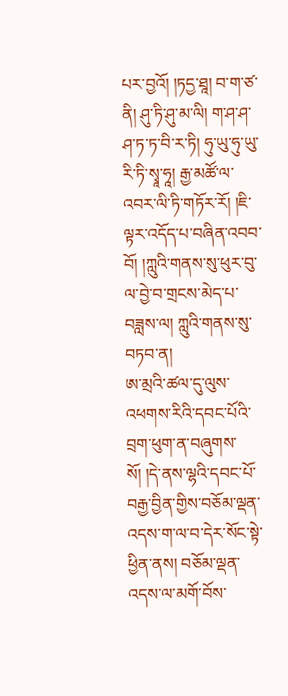པར་བྱའོ། །ཏདྱ་ཐཱ། བ་ག་ཙ་ནི། ཤུ་ཏི་ཤུ་མ་ལི། ག་ཤ་ཤ་ཤ་ཏ་ཏ་བི་ར་ཏི། ཧུ་ཡུ་ཧུ་ཡུ་རི་ཏི་སྭཱ་ཧཱ། རྒྱ་མཚོ་ལ་འབར་ལི་ཏི་གཏོར་རོ། །ཇི་ལྟར་འདོད་པ་བཞིན་འབབ་བོ། །ཀླུའི་གནས་སུ་ཕུར་བུ་ལ་བྱེ་བ་གྲངས་མེད་པ་བཟླས་ལ། ཀླུའི་གནས་སུ་བཏབ་ན།
ཨ་མྲའི་ཚལ་དུ་ལུས་འཕགས་རིའི་དབང་པོའི་བྲག་ཕུག་ན་བཞུགས་སོ། །དེ་ནས་ལྷའི་དབང་པོ་བརྒྱ་བྱིན་གྱིས་བཅོམ་ལྡན་འདས་ག་ལ་བ་དེར་སོང་སྟེ་ཕྱིན་ནས། བཅོམ་ལྡན་འདས་ལ་མགོ་བོས་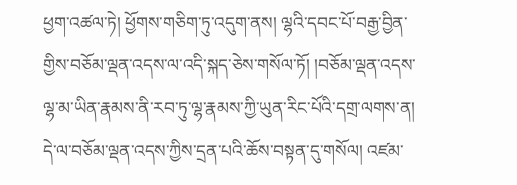ཕྱག་འཚལ་ཏེ། ཕྱོགས་གཅིག་ཏུ་འདུག་ནས། ལྷའི་དབང་པོ་བརྒྱ་བྱིན་གྱིས་བཅོམ་ལྡན་འདས་ལ་འདི་སྐད་ཅེས་གསོལ་ཏོ། །བཅོམ་ལྡན་འདས་ལྷ་མ་ཡིན་རྣམས་ནི་རབ་ཏུ་ལྷ་རྣམས་ཀྱི་ཡུན་རིང་པོའི་དགྲ་ལགས་ན། དེ་ལ་བཅོམ་ལྡན་འདས་ཀྱིས་དྲན་པའི་ཆོས་བསྟན་དུ་གསོལ། འཛམ་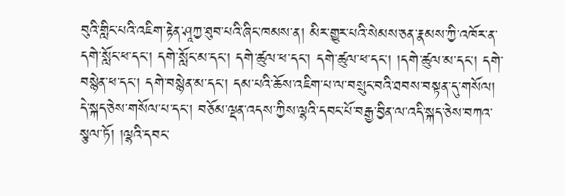བུའི་གླིང་པའི་འཇིག་རྟེན་ཤཱཀྱ་ཐུབ་པའི་ཞིང་ཁམས་ན། མིར་གྱུར་པའི་སེམས་ཅན་རྣམས་ཀྱི་འཁོར་ན་དགེ་སློང་ཕ་དང་། དགེ་སློང་མ་དང་། དགེ་ཚུལ་ཕ་དང་། དགེ་ཚུལ་ཕ་དང་། །དགེ་ཚུལ་མ་དང་། དགེ་བསྙེན་ཕ་དང་། དགེ་བསྙེན་མ་དང་། དམ་པའི་ཆོས་འཇིག་པ་ལ་བསྲུང་བའི་ཐབས་བསྟན་དུ་གསོལ། དེ་སྐད་ཅེས་གསོལ་པ་དང་། བཅོམ་ལྡན་འདས་ཀྱིས་ལྷའི་དབང་པོ་བརྒྱ་བྱིན་ལ་འདི་སྐད་ཅེས་བཀའ་སྩལ་ཏོ། །ལྷའི་དབང་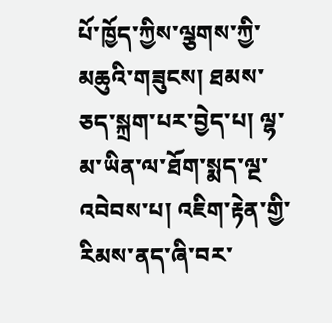པོ་ཁྱོད་ཀྱིས་ལྕགས་ཀྱི་མཆུའི་གཟུངས། ཐམས་ཅད་སྐྲག་པར་བྱེད་པ། ལྷ་མ་ཡིན་ལ་ཐོག་སྨད་ལྔ་འབེབས་པ། འཇིག་རྟེན་གྱི་རིམས་ནད་ཞི་བར་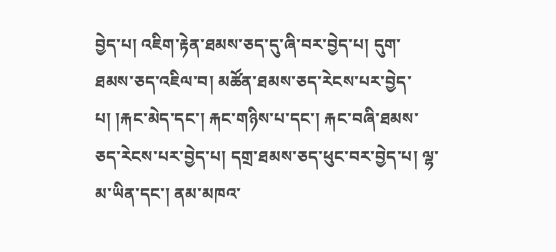བྱེད་པ། འཇིག་རྟེན་ཐམས་ཅད་དུ་ཞི་བར་བྱེད་པ། དུག་ཐམས་ཅད་འཇིལ་བ། མཚོན་ཐམས་ཅད་རེངས་པར་བྱེད་པ། །རྐང་མེད་དང་། རྐང་གཉིས་པ་དང་། རྐང་བཞི་ཐམས་ཅད་རེངས་པར་བྱེད་པ། དགྲ་ཐམས་ཅད་ཕུང་བར་བྱེད་པ། ལྷ་མ་ཡིན་དང་། ནམ་མཁའ་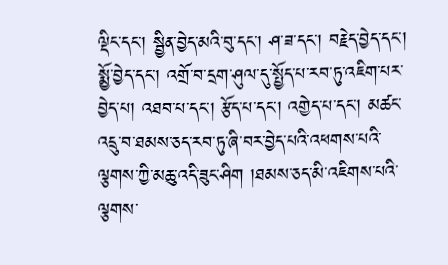ལྡིང་དང་། སྦྱིན་བྱེད་མའི་བུ་དང་། ཤ་ཟ་དང་། བརྗེད་བྱེད་དང་། སྨྱོ་བྱེད་དང་། འགྲོ་བ་དྲག་ཤུལ་དུ་སྤྱོད་པ་རབ་ཏུ་འཇིག་པར་བྱེད་པ། འཐབ་པ་དང་། རྩོད་པ་དང་། འགྱེད་པ་དང་། མཚང་འདྲུ་བ་ཐམས་ཅད་རབ་ཏུ་ཞི་བར་བྱེད་པའི་འཕགས་པའི་ལྕགས་ཀྱི་མཆུ་འདི་ཟུང་ཤིག །ཐམས་ཅད་མི་འཇིགས་པའི་ལྕགས་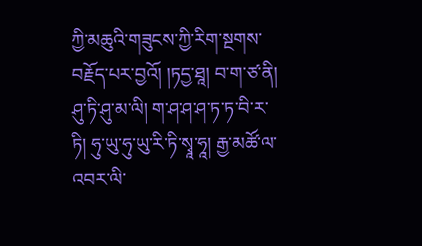ཀྱི་མཆུའི་གཟུངས་ཀྱི་རིག་སྔགས་བརྗོད་པར་བྱའོ། །ཏདྱ་ཐཱ། བ་ག་ཙ་ནི། ཤུ་ཏི་ཤུ་མ་ལི། ག་ཤ་ཤ་ཤ་ཏ་ཏ་བི་ར་ཏི། ཧུ་ཡུ་ཧུ་ཡུ་རི་ཏི་སྭཱ་ཧཱ། རྒྱ་མཚོ་ལ་འབར་ལི་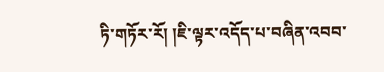ཏི་གཏོར་རོ། །ཇི་ལྟར་འདོད་པ་བཞིན་འབབ་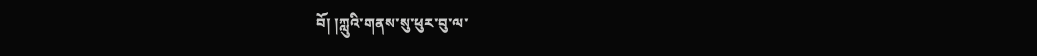བོ། །ཀླུའི་གནས་སུ་ཕུར་བུ་ལ་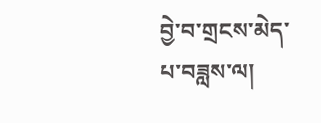བྱེ་བ་གྲངས་མེད་པ་བཟླས་ལ།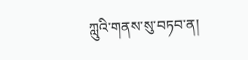ཀླུའི་གནས་སུ་བཏབ་ན།